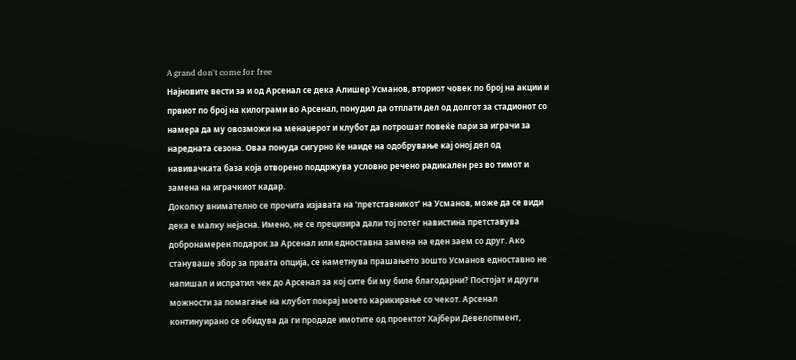A grand don't come for free
Најновите вести за и од Арсенал се дека Алишер Усманов, вториот човек по број на акции и првиот по број на килограми во Арсенал, понудил да отплати дел од долгот за стадионот со намера да му овозможи на менаџерот и клубот да потрошат повеќе пари за играчи за наредната сезона. Оваа понуда сигурно ќе наиде на одобрување кај оној дел од навивачката база која отворено поддржува условно речено радикален рез во тимот и замена на играчкиот кадар.
Доколку внимателно се прочита изјавата на ’претставникот’ на Усманов, може да се види дека е малку нејасна. Имено, не се прецизира дали тој потег навистина претставува добронамерен подарок за Арсенал или едноставна замена на еден заем со друг. Ако стануваше збор за првата опција, се наметнува прашањето зошто Усманов едноставно не напишал и испратил чек до Арсенал за кој сите би му биле благодарни? Постојат и други можности за помагање на клубот покрај моето карикирање со чекот. Арсенал континуирано се обидува да ги продаде имотите од проектот Хајбери Девелопмент,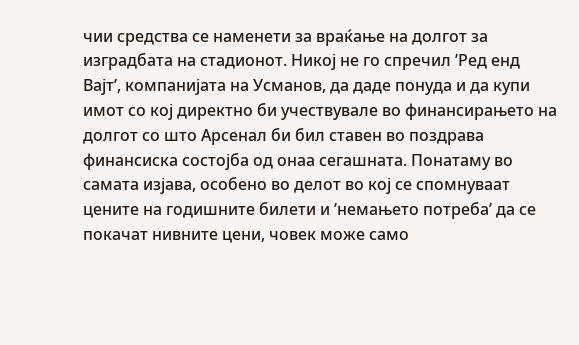чии средства се наменети за враќање на долгот за изградбата на стадионот. Никој не го спречил ’Ред енд Вајт’, компанијата на Усманов, да даде понуда и да купи имот со кој директно би учествувале во финансирањето на долгот со што Арсенал би бил ставен во поздрава финансиска состојба од онаа сегашната. Понатаму во самата изјава, особено во делот во кој се спомнуваат цените на годишните билети и ’немањето потреба’ да се покачат нивните цени, човек може само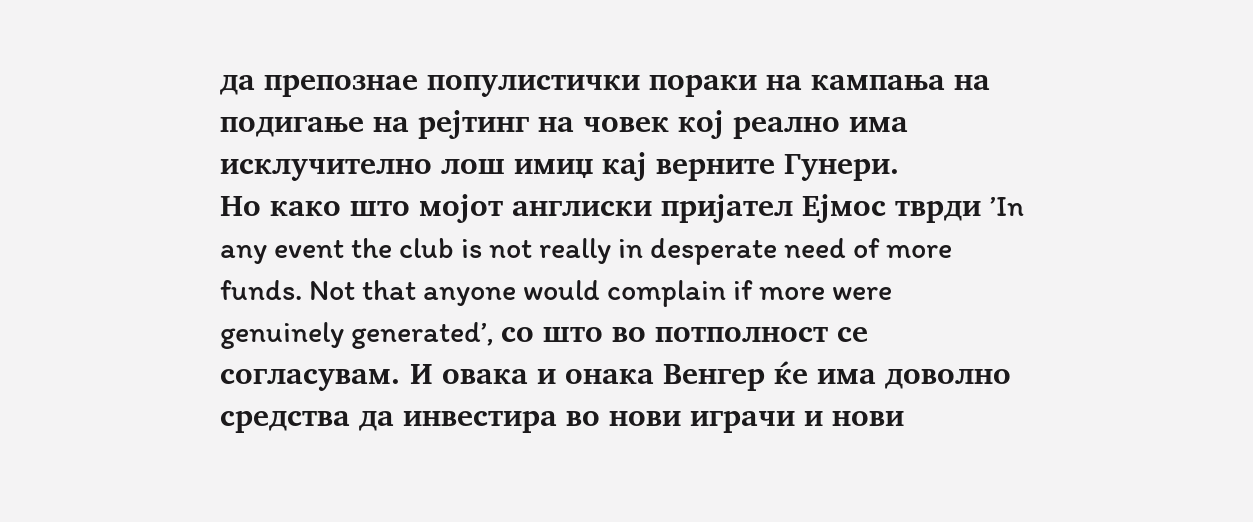да препознае популистички пораки на кампања на подигање на рејтинг на човек кој реално има исклучително лош имиџ кај верните Гунери.
Но како што мојот англиски пријател Ејмос тврди ’In any event the club is not really in desperate need of more funds. Not that anyone would complain if more were genuinely generated’, со што во потполност се согласувам. И овака и онака Венгер ќе има доволно средства да инвестира во нови играчи и нови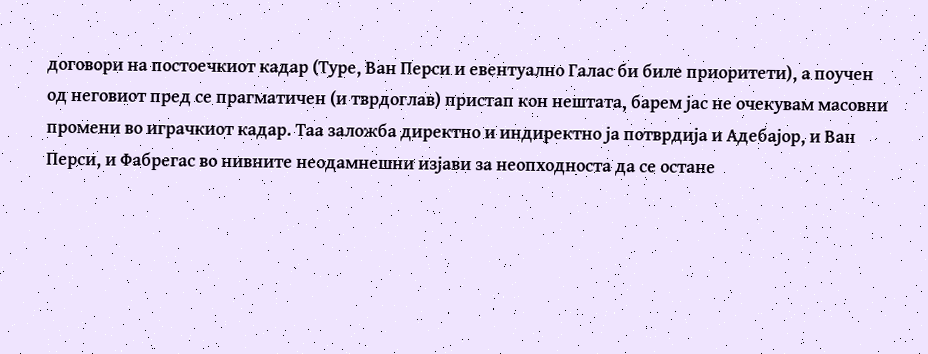договори на постоечкиот кадар (Туре, Ван Перси и евентуално Галас би биле приоритети), а поучен од неговиот пред се прагматичен (и тврдоглав) пристап кон нештата, барем јас не очекувам масовни промени во играчкиот кадар. Таа заложба директно и индиректно ја потврдија и Адебајор, и Ван Перси, и Фабрегас во нивните неодамнешни изјави за неопходноста да се остане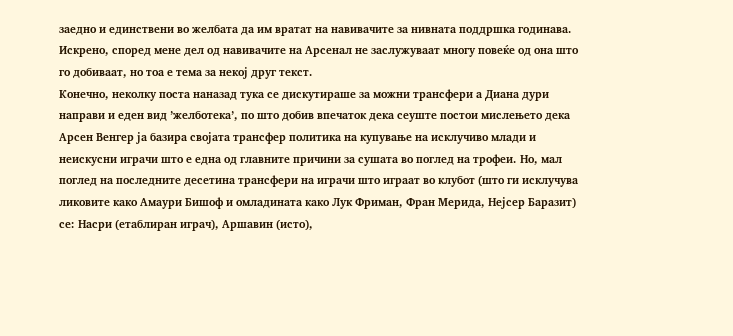заедно и единствени во желбата да им вратат на навивачите за нивната поддршка годинава. Искрено, според мене дел од навивачите на Арсенал не заслужуваат многу повеќе од она што го добиваат, но тоа е тема за некој друг текст.
Конечно, неколку поста наназад тука се дискутираше за можни трансфери а Диана дури направи и еден вид ’желботека’, по што добив впечаток дека сеуште постои мислењето дека Арсен Венгер ја базира својата трансфер политика на купување на исклучиво млади и неискусни играчи што е една од главните причини за сушата во поглед на трофеи. Но, мал поглед на последните десетина трансфери на играчи што играат во клубот (што ги исклучува ликовите како Амаури Бишоф и омладината како Лук Фриман, Фран Мерида, Нејсер Баразит) се: Насри (етаблиран играч), Аршавин (исто),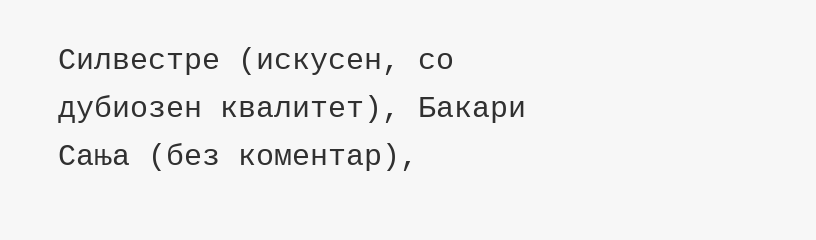Силвестре (искусен, со дубиозен квалитет), Бакари Сања (без коментар),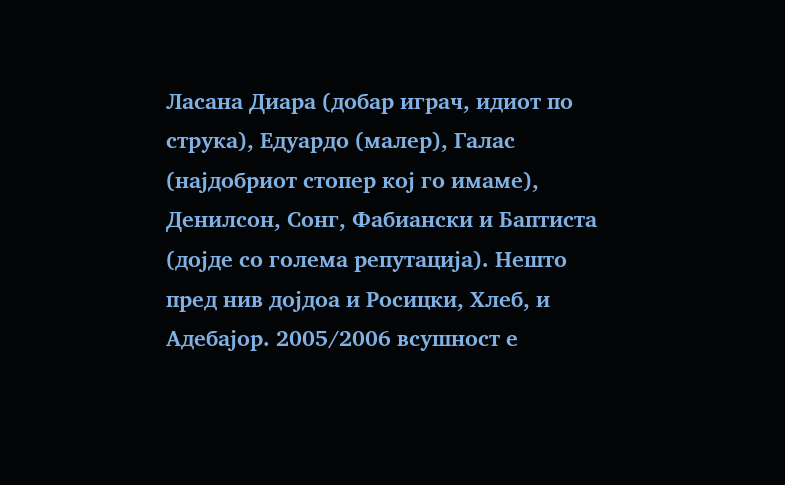Ласана Диара (добар играч, идиот по струка), Едуардо (малер), Галас (најдобриот стопер кој го имаме), Денилсон, Сонг, Фабиански и Баптиста (дојде со голема репутација). Нешто пред нив дојдоа и Росицки, Хлеб, и Адебајор. 2005/2006 всушност е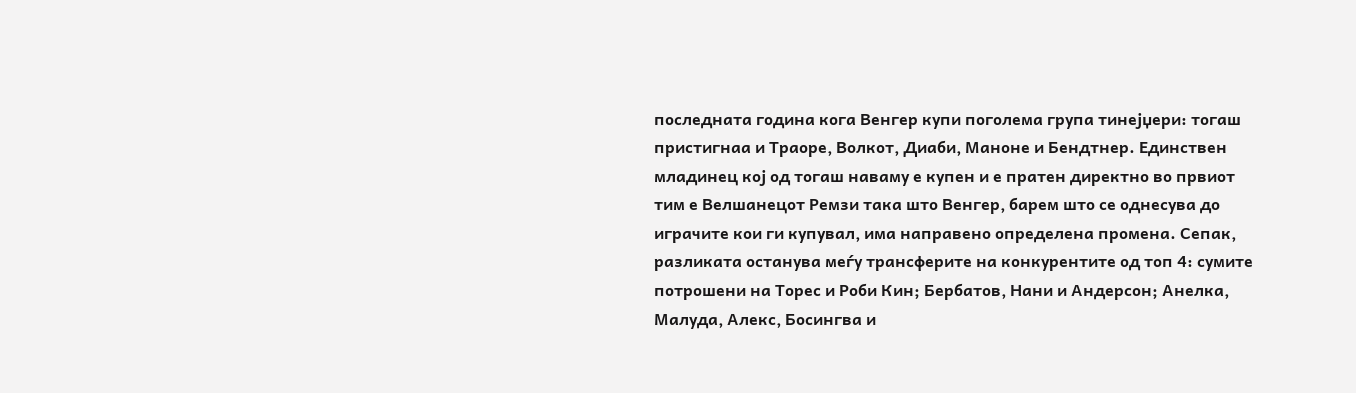последната година кога Венгер купи поголема група тинејџери: тогаш пристигнаа и Траоре, Волкот, Диаби, Маноне и Бендтнер. Единствен младинец кој од тогаш наваму е купен и е пратен директно во првиот тим е Велшанецот Ремзи така што Венгер, барем што се однесува до играчите кои ги купувал, има направено определена промена. Сепак, разликата останува меѓу трансферите на конкурентите од топ 4: сумите потрошени на Торес и Роби Кин; Бербатов, Нани и Андерсон; Анелка, Малуда, Алекс, Босингва и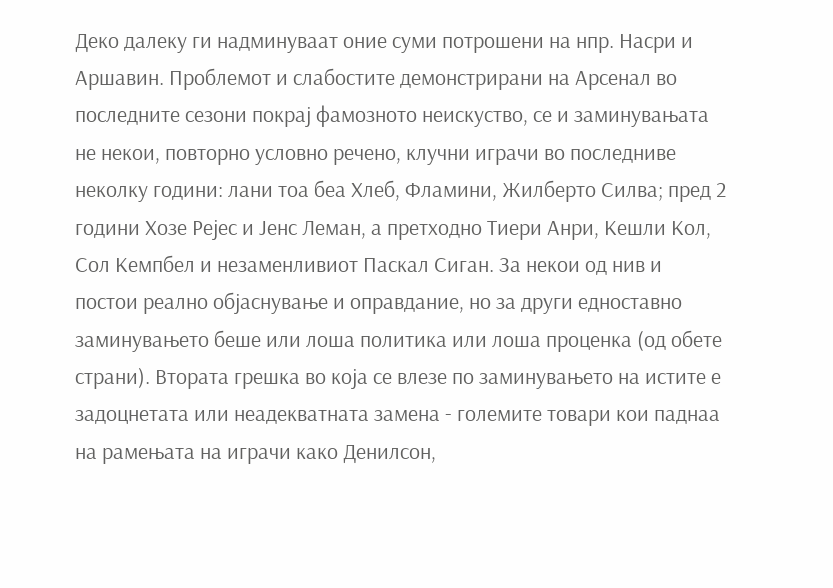Деко далеку ги надминуваат оние суми потрошени на нпр. Насри и Аршавин. Проблемот и слабостите демонстрирани на Арсенал во последните сезони покрај фамозното неискуство, се и заминувањата не некои, повторно условно речено, клучни играчи во последниве неколку години: лани тоа беа Хлеб, Фламини, Жилберто Силва; пред 2 години Хозе Рејес и Јенс Леман, а претходно Тиери Анри, Кешли Кол, Сол Кемпбел и незаменливиот Паскал Сиган. За некои од нив и постои реално објаснување и оправдание, но за други едноставно заминувањето беше или лоша политика или лоша проценка (од обете страни). Втората грешка во која се влезе по заминувањето на истите е задоцнетата или неадекватната замена - големите товари кои паднаа на рамењата на играчи како Денилсон,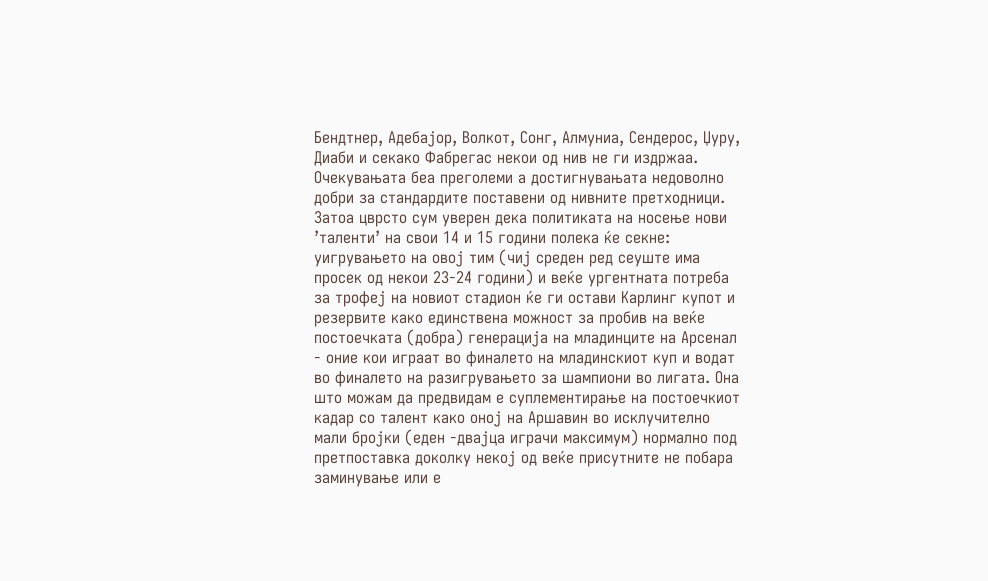Бендтнер, Адебајор, Волкот, Сонг, Алмуниа, Сендерос, Џуру, Диаби и секако Фабрегас некои од нив не ги издржаа. Очекувањата беа преголеми а достигнувањата недоволно добри за стандардите поставени од нивните претходници.
Затоа цврсто сум уверен дека политиката на носење нови ’таленти’ на свои 14 и 15 години полека ќе секне: уигрувањето на овој тим (чиј среден ред сеуште има просек од некои 23-24 години) и веќе ургентната потреба за трофеј на новиот стадион ќе ги остави Карлинг купот и резервите како единствена можност за пробив на веќе постоечката (добра) генерација на младинците на Арсенал - оние кои играат во финалето на младинскиот куп и водат во финалето на разигрувањето за шампиони во лигата. Она што можам да предвидам е суплементирање на постоечкиот кадар со талент како оној на Аршавин во исклучително мали бројки (еден -двајца играчи максимум) нормално под претпоставка доколку некој од веќе присутните не побара заминување или е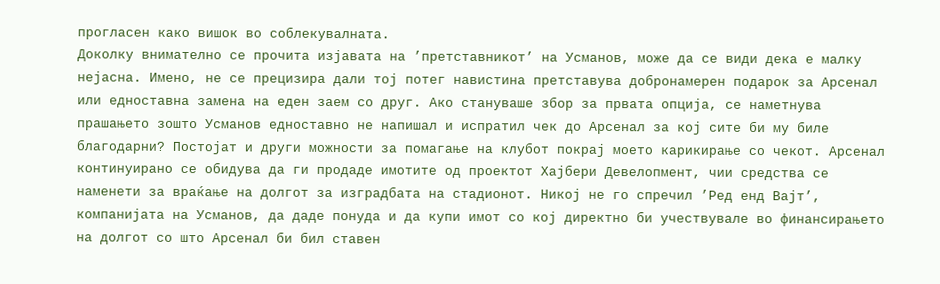прогласен како вишок во соблекувалната.
Доколку внимателно се прочита изјавата на ’претставникот’ на Усманов, може да се види дека е малку нејасна. Имено, не се прецизира дали тој потег навистина претставува добронамерен подарок за Арсенал или едноставна замена на еден заем со друг. Ако стануваше збор за првата опција, се наметнува прашањето зошто Усманов едноставно не напишал и испратил чек до Арсенал за кој сите би му биле благодарни? Постојат и други можности за помагање на клубот покрај моето карикирање со чекот. Арсенал континуирано се обидува да ги продаде имотите од проектот Хајбери Девелопмент, чии средства се наменети за враќање на долгот за изградбата на стадионот. Никој не го спречил ’Ред енд Вајт’, компанијата на Усманов, да даде понуда и да купи имот со кој директно би учествувале во финансирањето на долгот со што Арсенал би бил ставен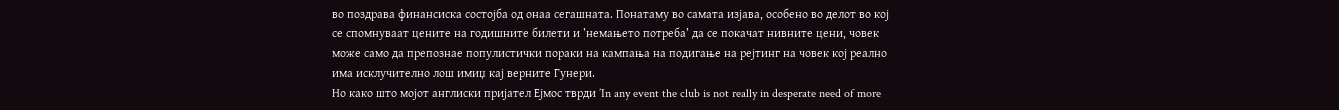во поздрава финансиска состојба од онаа сегашната. Понатаму во самата изјава, особено во делот во кој се спомнуваат цените на годишните билети и ’немањето потреба’ да се покачат нивните цени, човек може само да препознае популистички пораки на кампања на подигање на рејтинг на човек кој реално има исклучително лош имиџ кај верните Гунери.
Но како што мојот англиски пријател Ејмос тврди ’In any event the club is not really in desperate need of more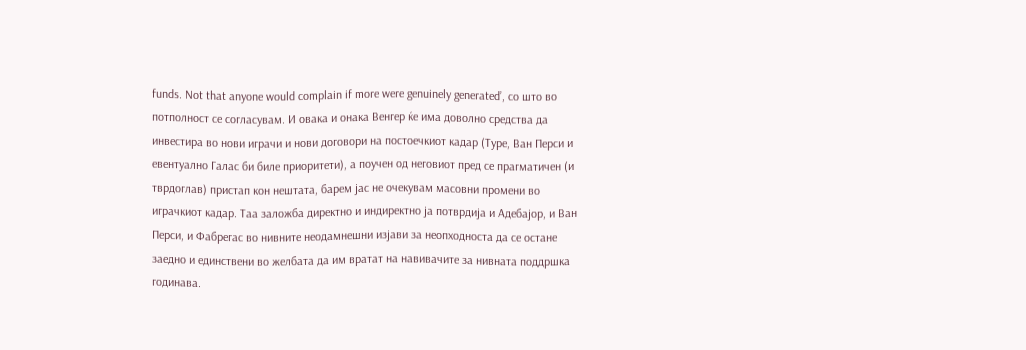funds. Not that anyone would complain if more were genuinely generated’, со што во потполност се согласувам. И овака и онака Венгер ќе има доволно средства да инвестира во нови играчи и нови договори на постоечкиот кадар (Туре, Ван Перси и евентуално Галас би биле приоритети), а поучен од неговиот пред се прагматичен (и тврдоглав) пристап кон нештата, барем јас не очекувам масовни промени во играчкиот кадар. Таа заложба директно и индиректно ја потврдија и Адебајор, и Ван Перси, и Фабрегас во нивните неодамнешни изјави за неопходноста да се остане заедно и единствени во желбата да им вратат на навивачите за нивната поддршка годинава.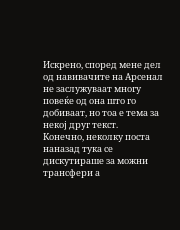Искрено, според мене дел од навивачите на Арсенал не заслужуваат многу повеќе од она што го добиваат, но тоа е тема за некој друг текст.
Конечно, неколку поста наназад тука се дискутираше за можни трансфери а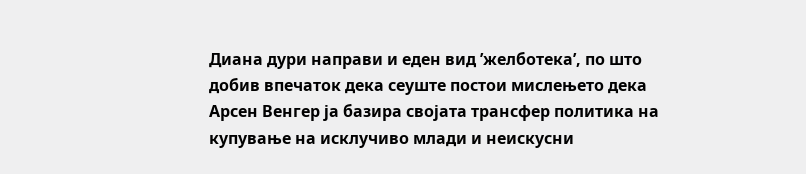Диана дури направи и еден вид ’желботека’, по што добив впечаток дека сеуште постои мислењето дека Арсен Венгер ја базира својата трансфер политика на купување на исклучиво млади и неискусни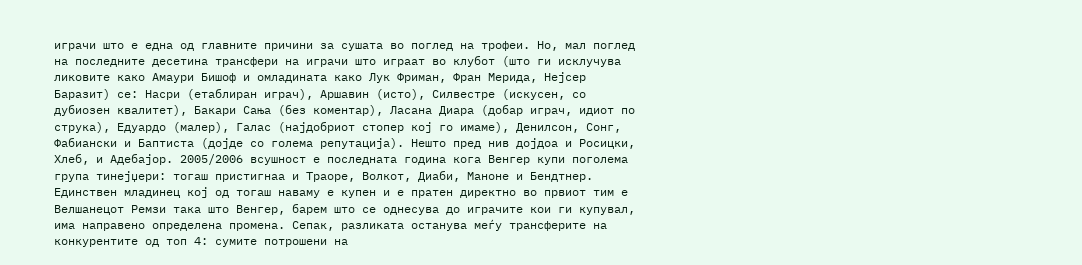играчи што е една од главните причини за сушата во поглед на трофеи. Но, мал поглед на последните десетина трансфери на играчи што играат во клубот (што ги исклучува ликовите како Амаури Бишоф и омладината како Лук Фриман, Фран Мерида, Нејсер Баразит) се: Насри (етаблиран играч), Аршавин (исто), Силвестре (искусен, со дубиозен квалитет), Бакари Сања (без коментар), Ласана Диара (добар играч, идиот по струка), Едуардо (малер), Галас (најдобриот стопер кој го имаме), Денилсон, Сонг, Фабиански и Баптиста (дојде со голема репутација). Нешто пред нив дојдоа и Росицки, Хлеб, и Адебајор. 2005/2006 всушност е последната година кога Венгер купи поголема група тинејџери: тогаш пристигнаа и Траоре, Волкот, Диаби, Маноне и Бендтнер. Единствен младинец кој од тогаш наваму е купен и е пратен директно во првиот тим е Велшанецот Ремзи така што Венгер, барем што се однесува до играчите кои ги купувал, има направено определена промена. Сепак, разликата останува меѓу трансферите на конкурентите од топ 4: сумите потрошени на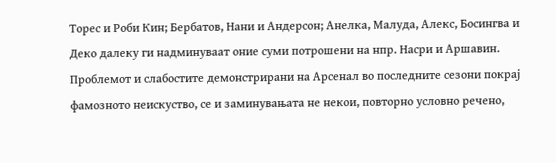Торес и Роби Кин; Бербатов, Нани и Андерсон; Анелка, Малуда, Алекс, Босингва и Деко далеку ги надминуваат оние суми потрошени на нпр. Насри и Аршавин. Проблемот и слабостите демонстрирани на Арсенал во последните сезони покрај фамозното неискуство, се и заминувањата не некои, повторно условно речено,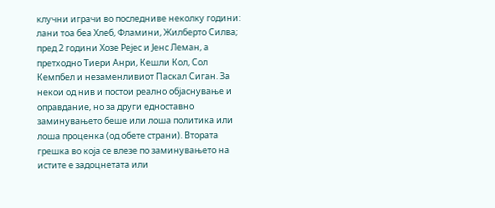клучни играчи во последниве неколку години: лани тоа беа Хлеб, Фламини, Жилберто Силва; пред 2 години Хозе Рејес и Јенс Леман, а претходно Тиери Анри, Кешли Кол, Сол Кемпбел и незаменливиот Паскал Сиган. За некои од нив и постои реално објаснување и оправдание, но за други едноставно заминувањето беше или лоша политика или лоша проценка (од обете страни). Втората грешка во која се влезе по заминувањето на истите е задоцнетата или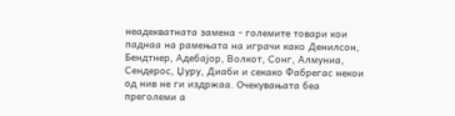неадекватната замена - големите товари кои паднаа на рамењата на играчи како Денилсон, Бендтнер, Адебајор, Волкот, Сонг, Алмуниа, Сендерос, Џуру, Диаби и секако Фабрегас некои од нив не ги издржаа. Очекувањата беа преголеми а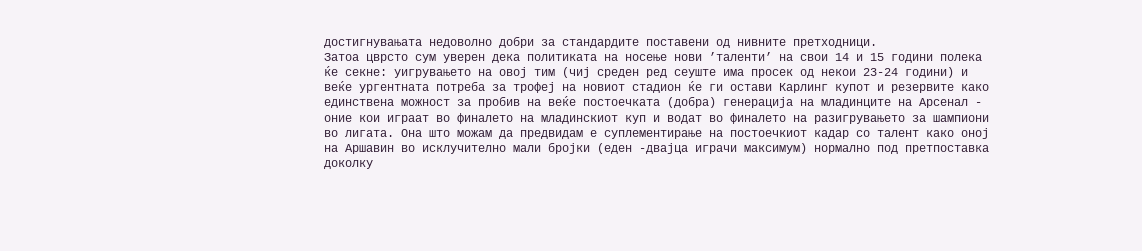достигнувањата недоволно добри за стандардите поставени од нивните претходници.
Затоа цврсто сум уверен дека политиката на носење нови ’таленти’ на свои 14 и 15 години полека ќе секне: уигрувањето на овој тим (чиј среден ред сеуште има просек од некои 23-24 години) и веќе ургентната потреба за трофеј на новиот стадион ќе ги остави Карлинг купот и резервите како единствена можност за пробив на веќе постоечката (добра) генерација на младинците на Арсенал - оние кои играат во финалето на младинскиот куп и водат во финалето на разигрувањето за шампиони во лигата. Она што можам да предвидам е суплементирање на постоечкиот кадар со талент како оној на Аршавин во исклучително мали бројки (еден -двајца играчи максимум) нормално под претпоставка доколку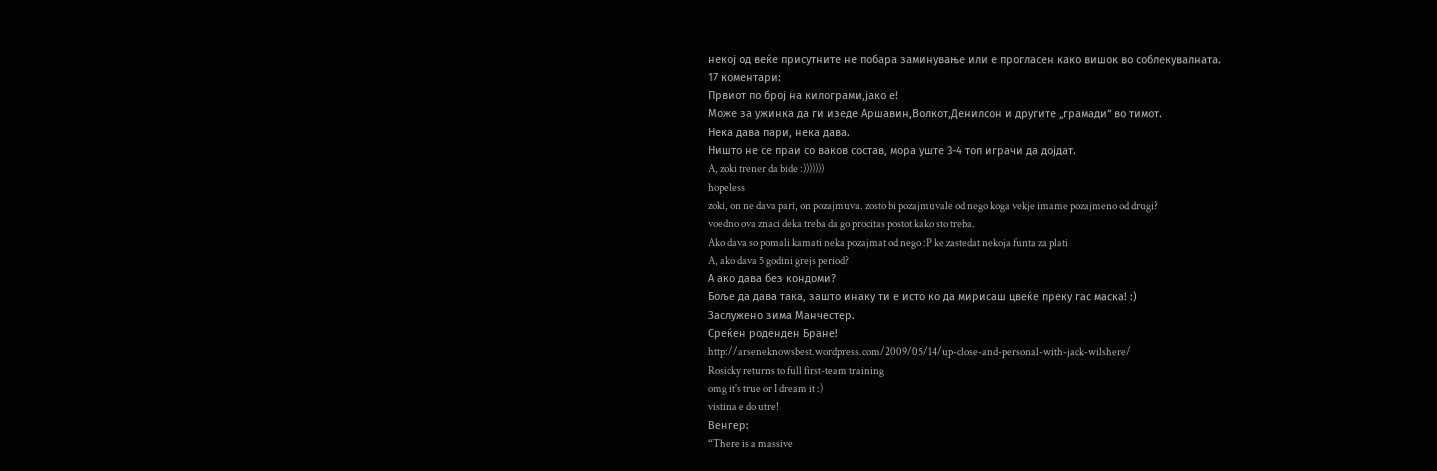некој од веќе присутните не побара заминување или е прогласен како вишок во соблекувалната.
17 коментари:
Првиот по број на килограми,јако е!
Може за ужинка да ги изеде Аршавин,Волкот,Денилсон и другите „грамади“ во тимот.
Нека дава пари, нека дава.
Ништо не се праи со ваков состав, мора уште 3-4 топ играчи да дојдат.
A, zoki trener da bide :)))))))
hopeless
zoki, on ne dava pari, on pozajmuva. zosto bi pozajmuvale od nego koga vekje imame pozajmeno od drugi?
voedno ova znaci deka treba da go procitas postot kako sto treba.
Ako dava so pomali kamati neka pozajmat od nego :P ke zastedat nekoja funta za plati
A, ako dava 5 godini grejs period?
А ако дава без кондоми?
Боље да дава така, зашто инаку ти е исто ко да мирисаш цвеќе преку гас маска! :)
Заслужено зима Манчестер.
Среќен роденден Бране!
http://arseneknowsbest.wordpress.com/2009/05/14/up-close-and-personal-with-jack-wilshere/
Rosicky returns to full first-team training
omg it's true or I dream it :)
vistina e do utre!
Венгер:
“There is a massive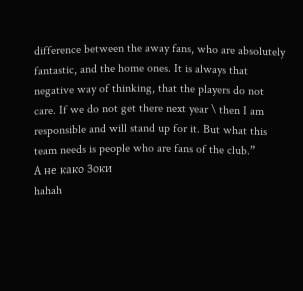difference between the away fans, who are absolutely fantastic, and the home ones. It is always that negative way of thinking, that the players do not care. If we do not get there next year \ then I am responsible and will stand up for it. But what this team needs is people who are fans of the club.”
А не како Зоки
hahah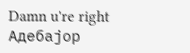Damn u're right
Адебајор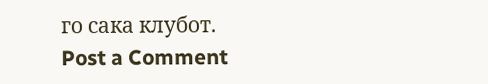го сака клубот.
Post a Comment